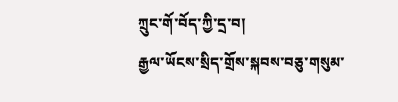ཀྲུང་གོ་བོད་ཀྱི་དྲ་བ།
རྒྱལ་ཡོངས་སྲིད་གྲོས་སྐབས་བཅུ་གསུམ་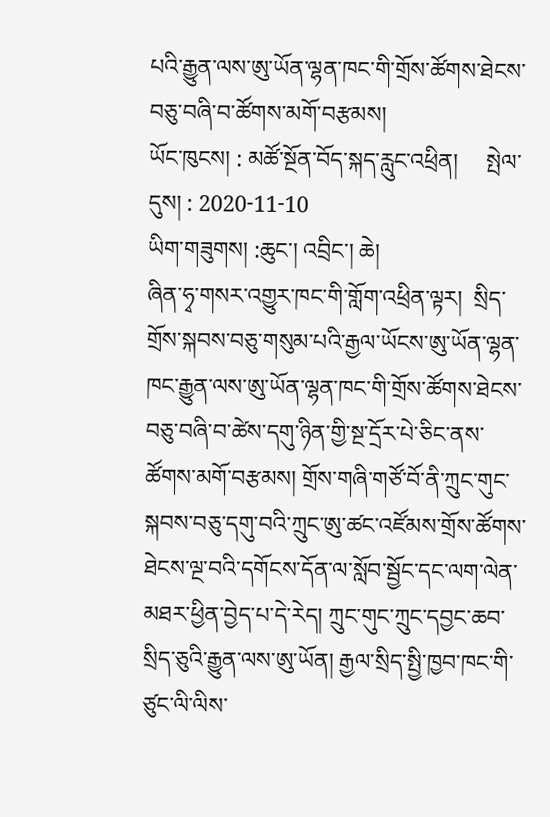པའི་རྒྱུན་ལས་ཨུ་ཡོན་ལྷན་ཁང་གི་གྲོས་ཚོགས་ཐེངས་བཅུ་བཞི་བ་ཚོགས་མགོ་བརྩམས།
ཡོང་ཁུངས། : མཚོ་སྔོན་བོད་སྐད་རླུང་འཕྲིན།     སྤེལ་དུས། : 2020-11-10
ཡིག་གཟུགས། :ཆུང་། འབྲིང་། ཆེ།
ཞིན་ཧྭ་གསར་འགྱུར་ཁང་གི་གློག་འཕྲིན་ལྟར།  སྲིད་གྲོས་སྐབས་བཅུ་གསུམ་པའི་རྒྱལ་ཡོངས་ཨུ་ཡོན་ལྷན་ཁང་རྒྱུན་ལས་ཨུ་ཡོན་ལྷན་ཁང་གི་གྲོས་ཚོགས་ཐེངས་བཅུ་བཞི་བ་ཚེས་དགུ་ཉིན་གྱི་སྔ་དྲོར་པེ་ཅིང་ནས་ཚོགས་མགོ་བརྩམས། གྲོས་གཞི་གཙོ་བོ་ནི་ཀྲུང་གུང་སྐབས་བཅུ་དགུ་བའི་ཀྲུང་ཨུ་ཚང་འཛོམས་གྲོས་ཚོགས་ཐེངས་ལྔ་བའི་དགོངས་དོན་ལ་སློབ་སྦྱོང་དང་ལག་ལེན་མཐར་ཕྱིན་བྱེད་པ་དེ་རེད། ཀྲུང་གུང་ཀྲུང་དབྱང་ཆབ་སྲིད་ཅུའི་རྒྱུན་ལས་ཨུ་ཡོན། རྒྱལ་སྲིད་སྤྱི་ཁྱབ་ཁང་གི་ཙུང་ལི་ལིས་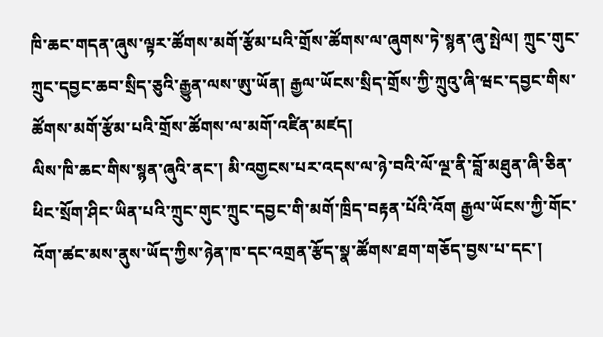ཁི་ཆང་གདན་ཞུས་ལྟར་ཚོགས་མགོ་རྩོམ་པའི་གྲོས་ཚོགས་ལ་ཞུགས་ཏེ་སྙན་ཞུ་སྤེལ། ཀྲུང་གུང་ཀྲུང་དབྱང་ཆབ་སྲིད་ཅུའི་རྒྱུན་ལས་ཨུ་ཡོན། རྒྱལ་ཡོངས་སྲིད་གྲོས་ཀྱི་ཀྲུའུ་ཞི་ཝང་དབྱང་གིས་ཚོགས་མགོ་རྩོམ་པའི་གྲོས་ཚོགས་ལ་མགོ་འཛིན་མཛད།
ལིས་ཁི་ཆང་གིས་སྙན་ཞུའི་ནང་། མི་འགྱངས་པར་འདས་ལ་ཉེ་བའི་ལོ་ལྔ་ནི་བློ་མཐུན་ཞི་ཅིན་ཕིང་སྲོག་ཤིང་ཡིན་པའི་ཀྲུང་གུང་ཀྲུང་དབྱང་གི་མགོ་ཁྲིད་བརྟན་པོའི་འོག རྒྱལ་ཡོངས་ཀྱི་གོང་འོག་ཚང་མས་ནུས་ཡོད་ཀྱིས་ཉེན་ཁ་དང་འགྲན་རྩོད་སྣ་ཚོགས་ཐག་གཅོད་བྱས་པ་དང་།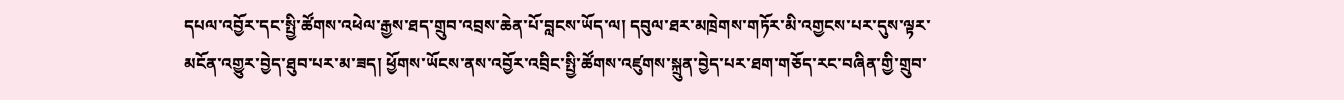དཔལ་འབྱོར་དང་སྤྱི་ཚོགས་འཕེལ་རྒྱས་ཐད་གྲུབ་འབྲས་ཆེན་པོ་བླངས་ཡོད་ལ། དབུལ་ཐར་མཁྲེགས་གཏོར་མི་འགྱངས་པར་དུས་ལྟར་མངོན་འགྱུར་བྱེད་ཐུབ་པར་མ་ཟད། ཕྱོགས་ཡོངས་ནས་འབྱོར་འབྲིང་སྤྱི་ཚོགས་འཛུགས་སྐྲུན་བྱེད་པར་ཐག་གཅོད་རང་བཞིན་གྱི་གྲུབ་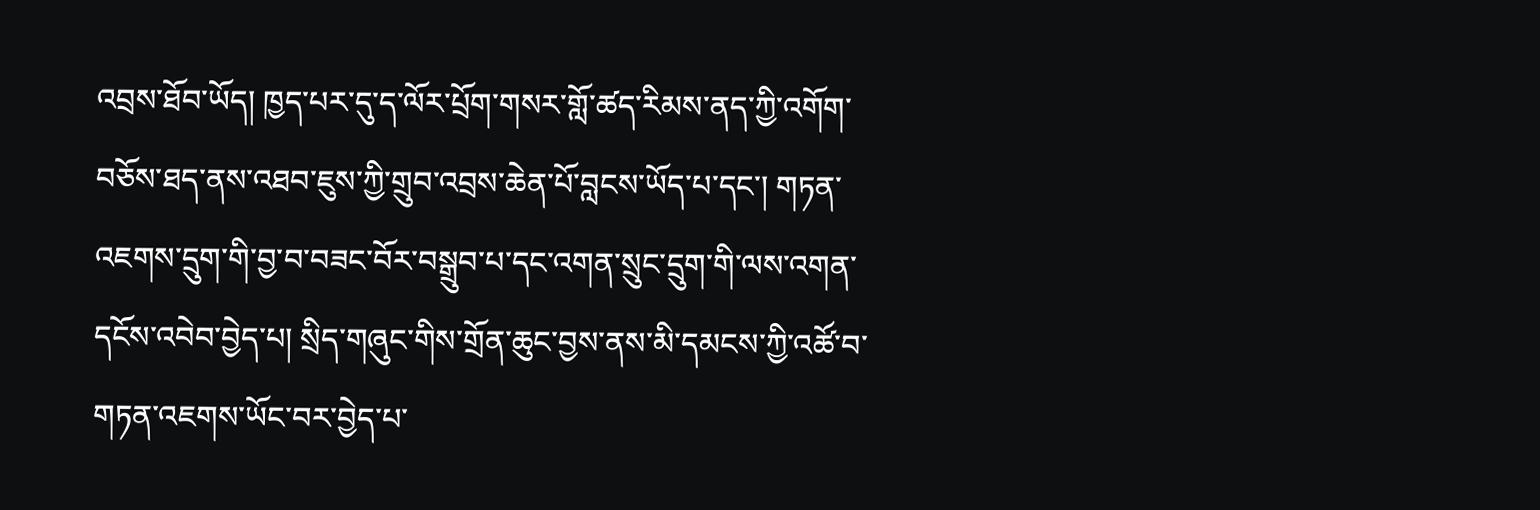འབྲས་ཐོབ་ཡོད། ཁྱད་པར་དུ་ད་ལོར་པྲོག་གསར་གློ་ཚད་རིམས་ནད་ཀྱི་འགོག་བཅོས་ཐད་ནས་འཐབ་ཇུས་ཀྱི་གྲུབ་འབྲས་ཆེན་པོ་བླངས་ཡོད་པ་དང་། གཏན་འཇགས་དྲུག་གི་བྱ་བ་བཟང་བོར་བསྒྲུབ་པ་དང་འགན་སྲུང་དྲུག་གི་ལས་འགན་དངོས་འབེབ་བྱེད་པ། སྲིད་གཞུང་གིས་གྲོན་ཆུང་བྱས་ནས་མི་དམངས་ཀྱི་འཚོ་བ་གཏན་འཇགས་ཡོང་བར་བྱེད་པ་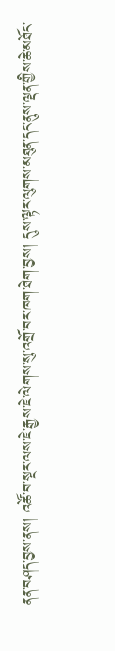ནན་བཤད་བྱས་ནས། འཚོ་བ་སྔར་ལས་ཇེ་རྒྱས་ཇེ་ལེགས་སུ་འགྲོ་བར་ཁག་ཐེག་བྱས། དུས་ལྟར་ལུགས་མཐུན་དང་ནུས་ལྡན་གྱིས་ཆེ་མཐོང་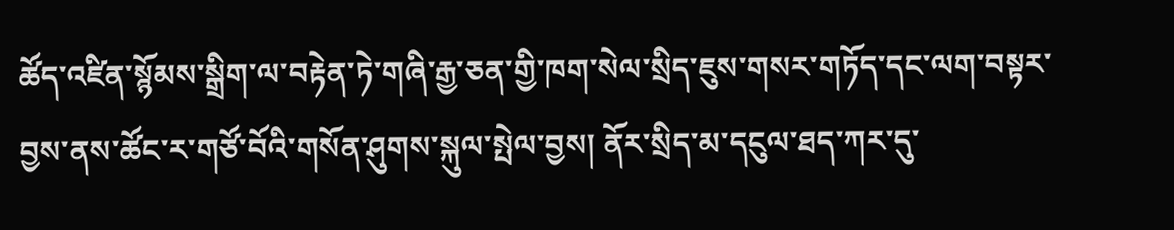ཚོད་འཛིན་སྙོམས་སྒྲིག་ལ་བརྟེན་ཏེ་གཞི་རྒྱ་ཅན་གྱི་ཁག་སེལ་སྲིད་ཇུས་གསར་གཏོད་དང་ལག་བསྟར་བྱས་ནས་ཚོང་ར་གཙོ་བོའི་གསོན་ཤུགས་སྐུལ་སྤེལ་བྱས། ནོར་སྲིད་མ་དངུལ་ཐད་ཀར་དུ་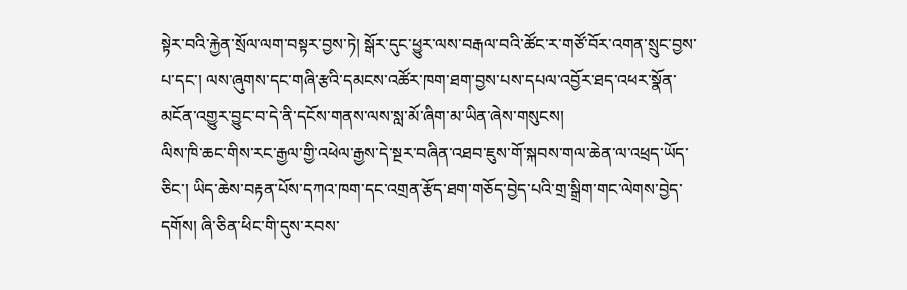སྟེར་བའི་རྐྱེན་སྲོལ་ལག་བསྟར་བྱས་ཏེ། སྒོར་དུང་ཕྱུར་ལས་བརྒལ་བའི་ཚོང་ར་གཙོ་བོར་འགན་སྲུང་བྱས་པ་དང་། ལས་ཞུགས་དང་གཞི་རྩའི་དམངས་འཚོར་ཁག་ཐག་བྱས་པས་དཔལ་འབྱོར་ཐད་འཕར་སྣོན་མངོན་འགྱུར་བྱུང་བ་དེ་ནི་དངོས་གནས་ལས་སླ་མོ་ཞིག་མ་ཡིན་ཞེས་གསུངས།
ལིས་ཁི་ཆང་གིས་རང་རྒྱལ་གྱི་འཕེལ་རྒྱས་དེ་སྔར་བཞིན་འཐབ་ཇུས་གོ་སྐབས་གལ་ཆེན་ལ་འཕྲད་ཡོད་ཅིང་། ཡིད་ཆེས་བརྟན་པོས་དཀའ་ཁག་དང་འགྲན་རྩོད་ཐག་གཅོད་བྱེད་པའི་གྲ་སྒྲིག་གང་ལེགས་བྱེད་དགོས། ཞི་ཅིན་ཕིང་གི་དུས་རབས་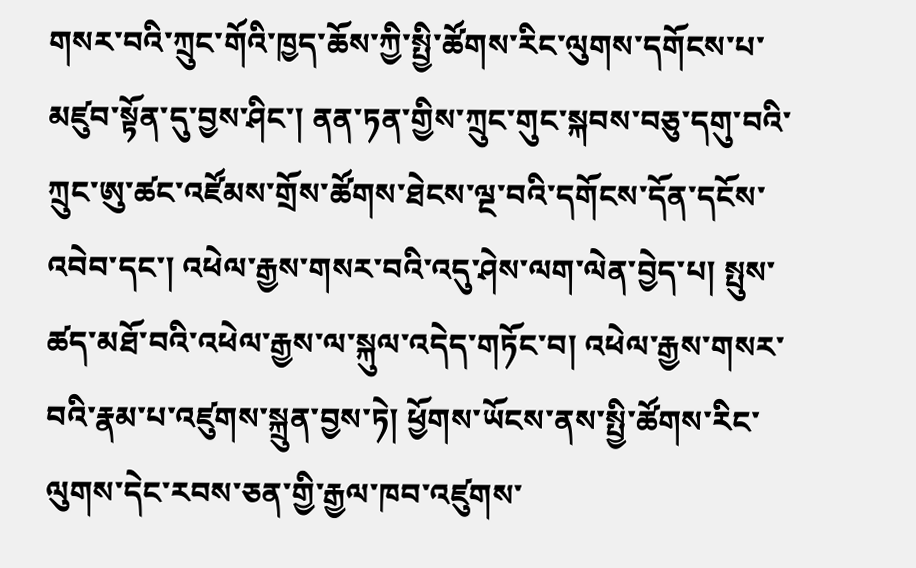གསར་བའི་ཀྲུང་གོའི་ཁྱད་ཆོས་ཀྱི་སྤྱི་ཚོགས་རིང་ལུགས་དགོངས་པ་མཛུབ་སྟོན་དུ་བྱས་ཤིང་། ནན་ཏན་གྱིས་ཀྲུང་གུང་སྐབས་བཅུ་དགུ་བའི་ཀྲུང་ཨུ་ཚང་འཛོམས་གྲོས་ཚོགས་ཐེངས་ལྔ་བའི་དགོངས་དོན་དངོས་འབེབ་དང་། འཕེལ་རྒྱས་གསར་བའི་འདུ་ཤེས་ལག་ལེན་བྱེད་པ། སྤུས་ཚད་མཐོ་བའི་འཕེལ་རྒྱས་ལ་སྐུལ་འདེད་གཏོང་བ། འཕེལ་རྒྱས་གསར་བའི་རྣམ་པ་འཛུགས་སྐྲུན་བྱས་ཏེ། ཕྱོགས་ཡོངས་ནས་སྤྱི་ཚོགས་རིང་ལུགས་དེང་རབས་ཅན་གྱི་རྒྱལ་ཁབ་འཛུགས་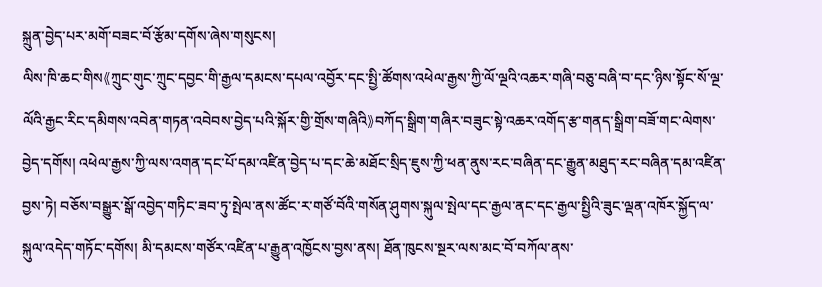སྐྲུན་བྱེད་པར་མགོ་བཟང་བོ་རྩོམ་དགོས་ཞེས་གསུངས།
ལིས་ཁི་ཆང་གིས《ཀྲུང་གུང་ཀྲུང་དབྱང་གི་རྒྱལ་དམངས་དཔལ་འབྱོར་དང་སྤྱི་ཚོགས་འཕེལ་རྒྱས་ཀྱི་ལོ་ལྔའི་འཆར་གཞི་བཅུ་བཞི་བ་དང་ཉིས་སྟོང་སོ་ལྔ་ལོའི་རྒྱང་རིང་དམིགས་འབེན་གཏན་འབེབས་བྱེད་པའི་སྐོར་གྱི་གྲོས་གཞིའི》བཀོད་སྒྲིག་གཞིར་བཟུང་སྟེ་འཆར་འགོད་རྩ་གནད་སྒྲིག་བཟོ་གང་ལེགས་བྱེད་དགོས། འཕེལ་རྒྱས་ཀྱི་ལས་འགན་དང་པོ་དམ་འཛིན་བྱེད་པ་དང་ཆེ་མཐོང་སྲིད་ཇུས་ཀྱི་ཕན་ནུས་རང་བཞིན་དང་རྒྱུན་མཐུད་རང་བཞིན་དམ་འཛིན་བྱས་ཏེ། བཅོས་བསྒྱུར་སྒོ་འབྱེད་གཏིང་ཟབ་ཏུ་སྤེལ་ནས་ཚོང་ར་གཙོ་བོའི་གསོན་ཤུགས་སྐུལ་སྤེལ་དང་རྒྱལ་ནང་དང་རྒྱལ་སྤྱིའི་ཟུང་ལྡན་འཁོར་སྐྱོད་ལ་སྐུལ་འདེད་གཏོང་དགོས། མི་དམངས་གཙོར་འཛིན་པ་རྒྱུན་འཁྱོངས་བྱས་ནས། ཐོན་ཁུངས་སྔར་ལས་མང་བོ་བཀོལ་ནས་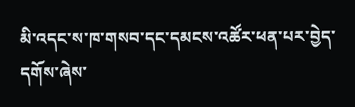མི་འདང་ས་ཁ་གསབ་དང་དམངས་འཚོར་ཕན་པར་བྱེད་དགོས་ཞེས་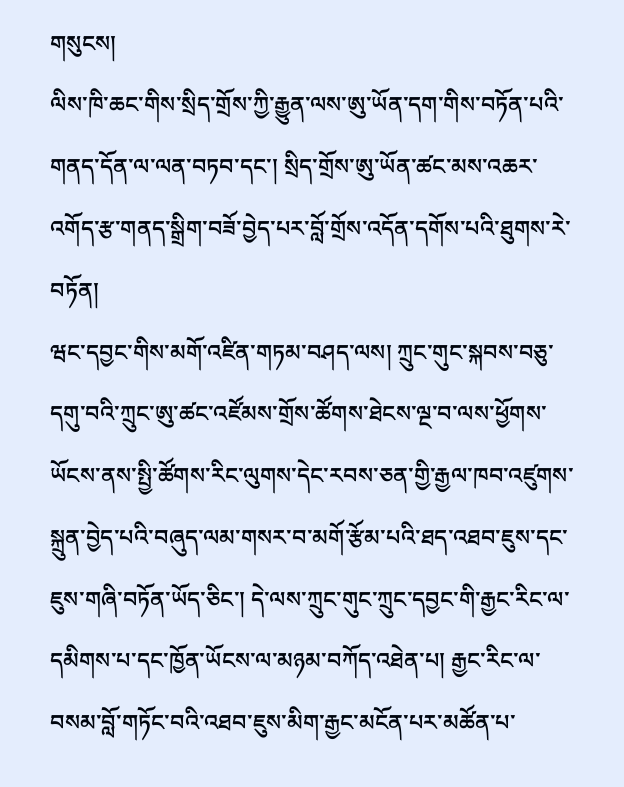གསུངས།
ལིས་ཁི་ཆང་གིས་སྲིད་གྲོས་ཀྱི་རྒྱུན་ལས་ཨུ་ཡོན་དག་གིས་བཏོན་པའི་གནད་དོན་ལ་ལན་བཏབ་དང་། སྲིད་གྲོས་ཨུ་ཡོན་ཚང་མས་འཆར་འགོད་རྩ་གནད་སྒྲིག་བཟོ་བྱེད་པར་བློ་གྲོས་འདོན་དགོས་པའི་ཐུགས་རེ་བཏོན།
ཝང་དབྱང་གིས་མགོ་འཛིན་གཏམ་བཤད་ལས། ཀྲུང་གུང་སྐབས་བཅུ་དགུ་བའི་ཀྲུང་ཨུ་ཚང་འཛོམས་གྲོས་ཚོགས་ཐེངས་ལྔ་བ་ལས་ཕྱོགས་ཡོངས་ནས་སྤྱི་ཚོགས་རིང་ལུགས་དེང་རབས་ཅན་གྱི་རྒྱལ་ཁབ་འཛུགས་སྐྲུན་བྱེད་པའི་བཞུད་ལམ་གསར་བ་མགོ་རྩོམ་པའི་ཐད་འཐབ་ཇུས་དང་ཇུས་གཞི་བཏོན་ཡོད་ཅིང་། དེ་ལས་ཀྲུང་གུང་ཀྲུང་དབྱང་གི་རྒྱང་རིང་ལ་དམིགས་པ་དང་ཁྱོན་ཡོངས་ལ་མཉམ་བཀོད་འཐེན་པ། རྒྱང་རིང་ལ་བསམ་བློ་གཏོང་བའི་འཐབ་ཇུས་མིག་རྒྱང་མངོན་པར་མཚོན་པ་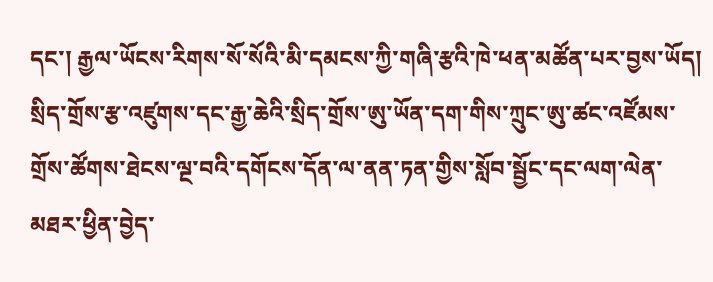དང་། རྒྱལ་ཡོངས་རིགས་སོ་སོའི་མི་དམངས་ཀྱི་གཞི་རྩའི་ཁེ་ཕན་མཚོན་པར་བྱས་ཡོད། སྲིད་གྲོས་རྩ་འཛུགས་དང་རྒྱ་ཆེའི་སྲིད་གྲོས་ཨུ་ཡོན་དག་གིས་ཀྲུང་ཨུ་ཚང་འཛོམས་གྲོས་ཚོགས་ཐེངས་ལྔ་བའི་དགོངས་དོན་ལ་ནན་ཏན་གྱིས་སློབ་སྦྱོང་དང་ལག་ལེན་མཐར་ཕྱིན་བྱེད་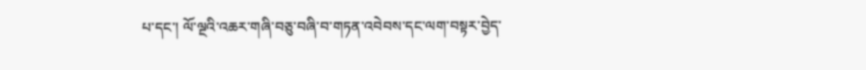པ་དང་། ལོ་ལྔའི་འཆར་གཞི་བཅུ་བཞི་བ་གཏན་འབེབས་དང་ལག་བསྟར་བྱེད་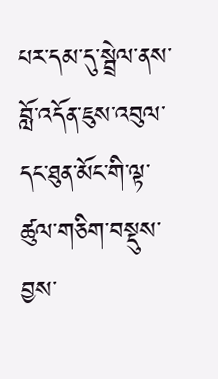པར་དམ་དུ་སྦྲེལ་ནས་བློ་འདོན་ཇུས་འབུལ་དང་ཐུན་མོང་གི་ལྟ་ཚུལ་གཅིག་བསྡུས་བྱས་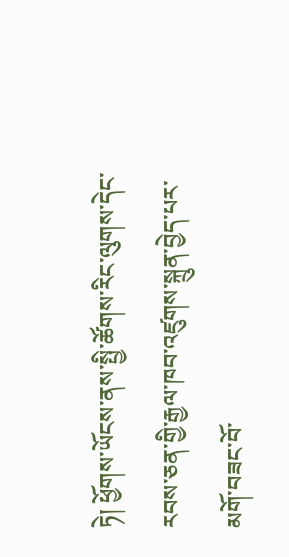ཏེ། ཕྱོགས་ཡོངས་ནས་སྤྱི་ཚོགས་རིང་ལུགས་དེང་རབས་ཅན་གྱི་རྒྱལ་ཁབ་འཛུགས་སྐྲུན་བྱེད་པར་མགོ་བཟང་བོ་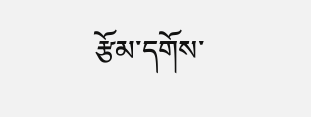རྩོམ་དགོས་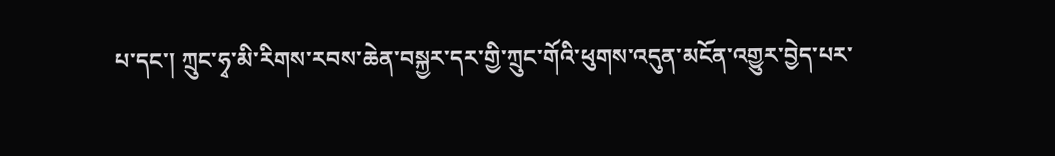པ་དང་། ཀྲུང་ཧྭ་མི་རིགས་རབས་ཆེན་བསྐྱར་དར་གྱི་ཀྲུང་གོའི་ཕུགས་འདུན་མངོན་འགྱུར་བྱེད་པར་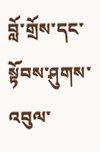བློ་གྲོས་དང་སྟོབས་ཤུགས་འབུལ་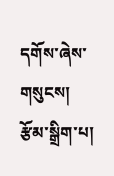དགོས་ཞེས་གསུངས།
རྩོམ་སྒྲིག་པ།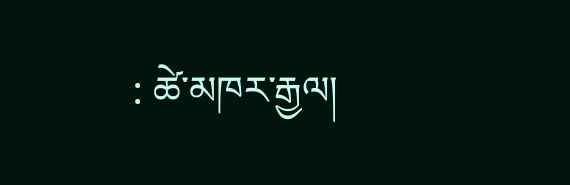: ཚེ་མཁར་རྒྱལ།